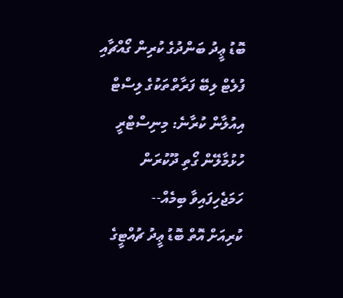ބޮޑު ޢީދު ބަންދުގެ ކުރިން ގޯއްޗާއި ފުލެޓް ލިބޭ ފަރާތްތަކުގެ ލިސްޓް އިއުލާން ކުރާނެ: މިނިސްޓްރީ
ހުޅުމާލޭން ގޯތި ދޫކުރަން ހަމަޖެހިފައިވާ ބިމެއް--
ކުރިއަށް އޮތް ބޮޑު ޢީދު ޗުއްޓީގެ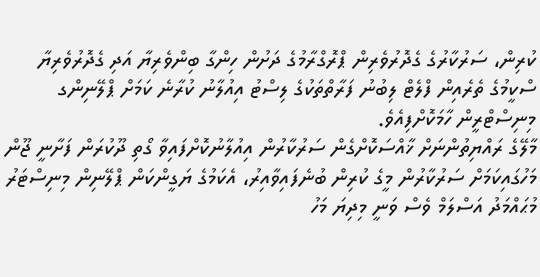ކުރިން، ސަރުކާރުގެ ގެދޮރުވެރިން ޕްރޮގްރާމުގެ ދަށުން ހިންގާ ބިންވެރިޔާ އަދި ގެދޮރުވެރިޔާ ސްކީމުގެ ތެރެއިން ފްލެޓް ލިބުނު ފަރާތްތަކުގެ ލިސްޓު އިއުލާނު ކުރާނެ ކަމަށް ޕްލޭނިންގ މިނިސްޓްރީން ހާމަކޮށްފިއެވެ.
މާލޭގެ ރައްޔިތުންނަށް ޚާއްސަކޮށްގެން ސަރުކާރުން އިއުލާނުކޮށްފައިވާ ގޯތި ދޫކުރަން ފަށާނީ ޖޫން މަހުގައިކަމަށް ސަރުކާރުން މީގެ ކުރިން ބުނެފައިވާއިރު، އެކަމުގެ ޔަގީންކަން ޕްލޭނިން މިނިސްޓަރު މުޙައްމަދު އަސްލަމް ވެސް ވަނީ މިދިޔަ މަހު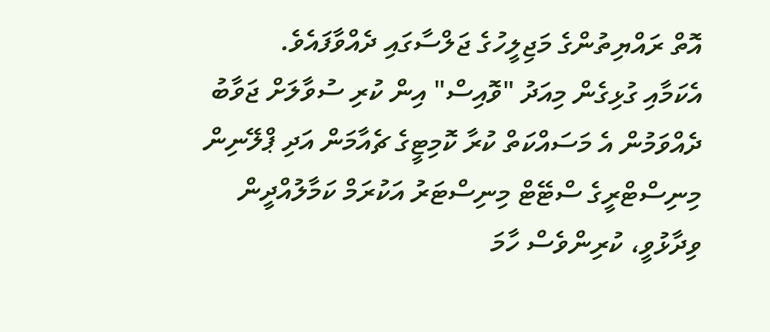އޮތް ރައްޔިތުންގެ މަޖިލީހުގެ ޖަލްސާގައި ދެއްވާފައެވެ.
އެކަމާއި ގުޅިގެން މިއަދު "ވޮއިސް" އިން ކުރި ސުވާލަށް ޖަވާބު ދެއްވަމުން އެ މަސައްކަތް ކުރާ ކޮމިޓީގެ ޗެއާމަން އަދި ޕްލޭނިން މިނިސްޓްރީގެ ސްޓޭޓް މިނިސްޓަރު އަކުރަމް ކަމާލުއްދީން ވިދާޅުވީ، ކުރިންވެސް ހާމަ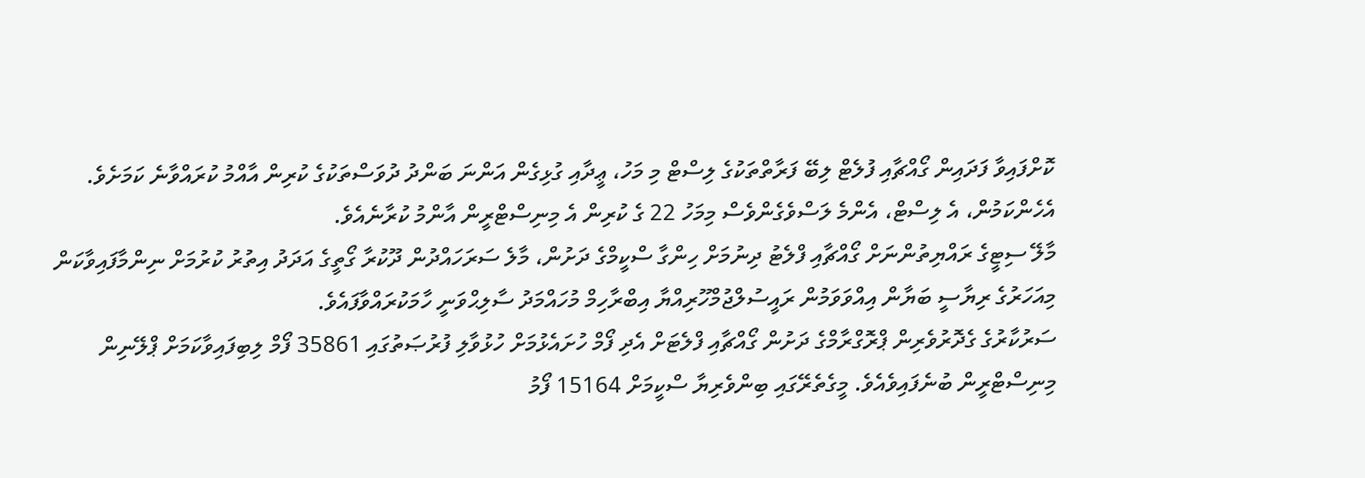ކޮށްފައިވާ ފަދައިން ގޯއްޗާއި ފުލެޓް ލިބޭ ފަރާތްތަކުގެ ލިސްޓް މި މަހު، ޢީދާއި ގުޅިގެން އަންނަ ބަންދު ދުވަސްތަކުގެ ކުރިން އާއްމު ކުރައްވާނެ ކަމަށެވެ. އެހެންކަމުން، އެ ލިސްޓް، އެންމެ ލަސްވެގެންވެސް މިމަހު 22 ގެ ކުރިން އެ މިނިސްޓްރީން އާންމު ކުރާނެއެވެ.
މާލޭ ސިޓީގެ ރައްޔިތުންނަށް ގޯއްޗާއި ފްލެޓު ދިނުމަށް ހިންގާ ސްކީމްގެ ދަށުން، މާލެ ސަރަހައްދުން ދޫކުރާ ގޯތީގެ އަދަދު އިތުރު ކުރުމަށް ނިންމާފައިވާކަން މިއަހަރުގެ ރިޔާސީ ބަޔާން އިއްވަވަމުން ރައީސުލްޖުމްހޫރިއްޔާ އިބްރާހިމް މުހައްމަދު ސާލިޙްވަނީ ހާމަކުރައްވާފައެވެ.
ސަރުކާރުގެ ގެދޮރުވެރިން ޕްރޮގްރާމްގެ ދަށުން ގޯއްޗާއި ފްލެޓަށް އެދި ފޯމް ހުށައެޅުމަށް ހުޅުވާލި ފުރުޞަތުގައި 35861 ފޯމް ލިބިފައިވާކަމަށް ޕްލޭނިން މިނިސްޓްރީން ބުނެފައިވެއެވެ. މީގެތެރޭގައި ބިންވެރިޔާ ސްކީމަށް 15164 ފޯމު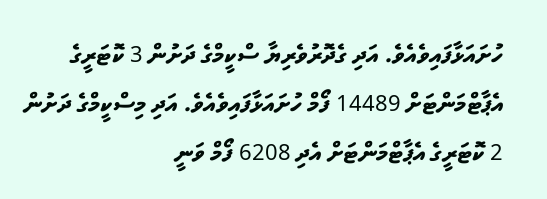ހުށައަޅާފައިވެއެވެ. އަދި ގެދޮރުވެރިޔާ ސްކީމްގެ ދަށުން 3 ކޮޓަރީގެ އެޕާޓްމަންޓަށް 14489 ފޯމް ހުށައަޅާފައިވެއެވެ. އަދި މިސްކީމްގެ ދަށުން 2 ކޮޓަރީގެ އެޕާޓްމަންޓަށް އެދި 6208 ފޯމް ވަނީ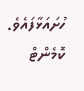ހުށައަޅާފައެވެ.
ކޮމެންޓް